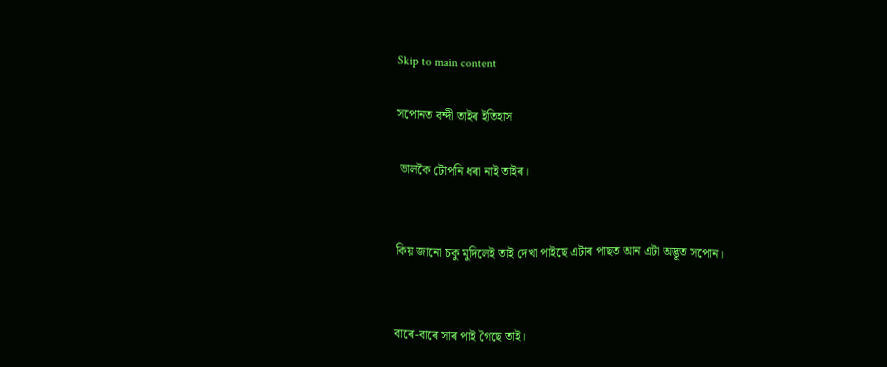Skip to main content

সপোনত বন্দী তাইৰ ইতিহাস

 ভালকৈ টোপনি ধৰা নাই তাইৰ।


কিয় জানো চকু মুদিলেই তাই দেখা পাইছে এটাৰ পাছত আন এটা অদ্ভূত সপোন।


বাৰে-বাৰে সাৰ পাই গৈছে তাই।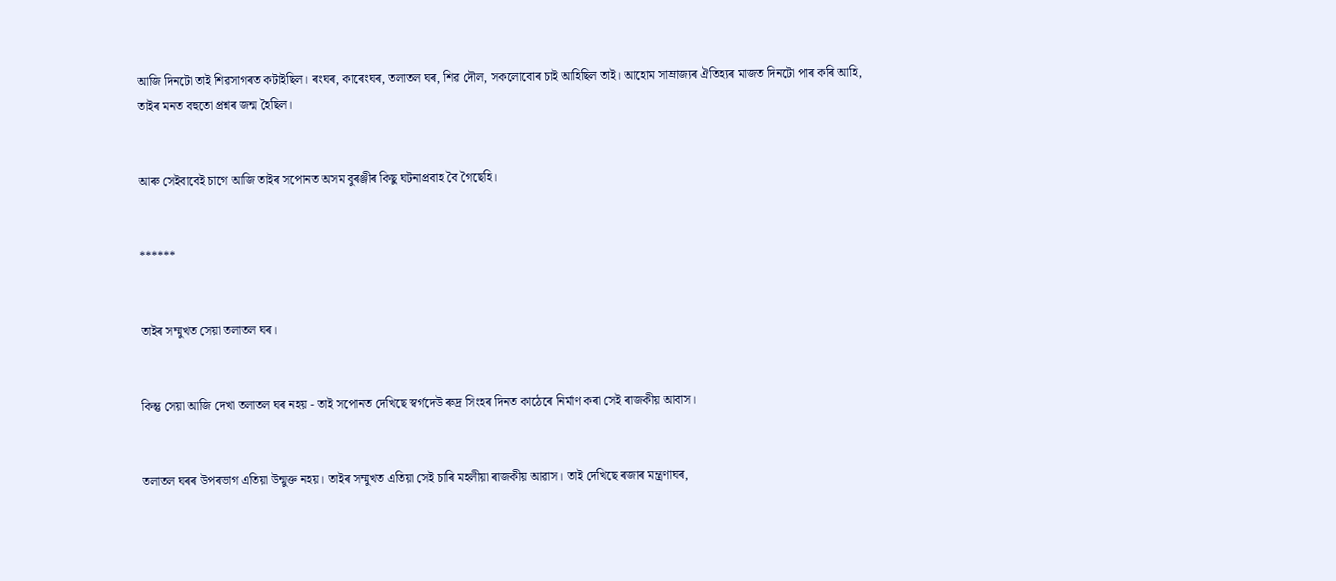আজি দিনটো তাই শিৱসাগৰত কটাইছিল। ৰংঘৰ, কাৰেংঘৰ, তলাতল ঘৰ, শিৱ দৌল, সকলোবোৰ চাই আহিছিল তাই। আহোম সাম্ৰাজ্যৰ ঐতিহ্যৰ মাজত দিনটো পাৰ কৰি আহি, তাইৰ মনত বহুতো প্ৰশ্নৰ জন্ম হৈছিল।


আৰু সেইবাবেই চাগে আজি তাইৰ সপোনত অসম বুৰঞ্জীৰ কিছু ঘটনাপ্ৰবাহ বৈ গৈছেহি।


******


তাইৰ সম্মুখত সেয়া তলাতল ঘৰ।


কিন্তু সেয়া আজি দেখা তলাতল ঘৰ নহয় - তাই সপোনত দেখিছে স্বৰ্গদেউ ৰুদ্ৰ সিংহৰ দিনত কাঠেৰে নিৰ্মাণ কৰা সেই ৰাজকীয় আবাস।


তলাতল ঘৰৰ উপৰভাগ এতিয়া উন্মুক্ত নহয়। তাইৰ সম্মুখত এতিয়া সেই চাৰি মহলীয়া ৰাজকীয় আৱাস। তাই দেখিছে ৰজাৰ মন্ত্ৰণাঘৰ,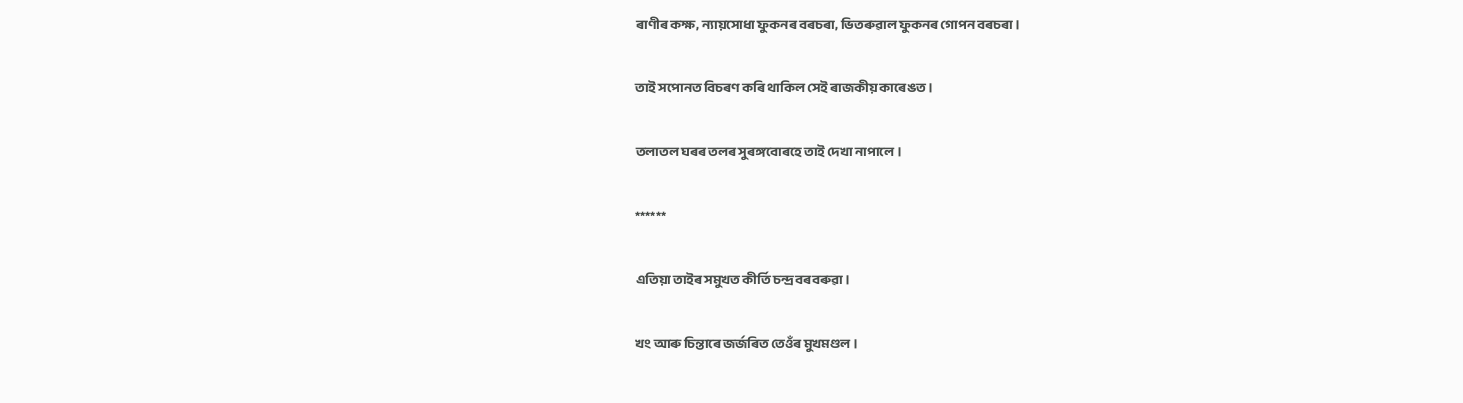ৰাণীৰ কক্ষ, ন্যায়সোধা ফুকনৰ বৰচৰা, ভিতৰুৱাল ফুকনৰ গোপন বৰচৰা।


তাই সপোনত বিচৰণ কৰি থাকিল সেই ৰাজকীয় কাৰেঙত।


তলাতল ঘৰৰ তলৰ সুৰঙ্গবোৰহে তাই দেখা নাপালে।


******


এতিয়া তাইৰ সমুখত কীৰ্তি চন্দ্ৰ বৰবৰুৱা।


খং আৰু চিন্তাৰে জৰ্জৰিত তেওঁৰ মুখমণ্ডল।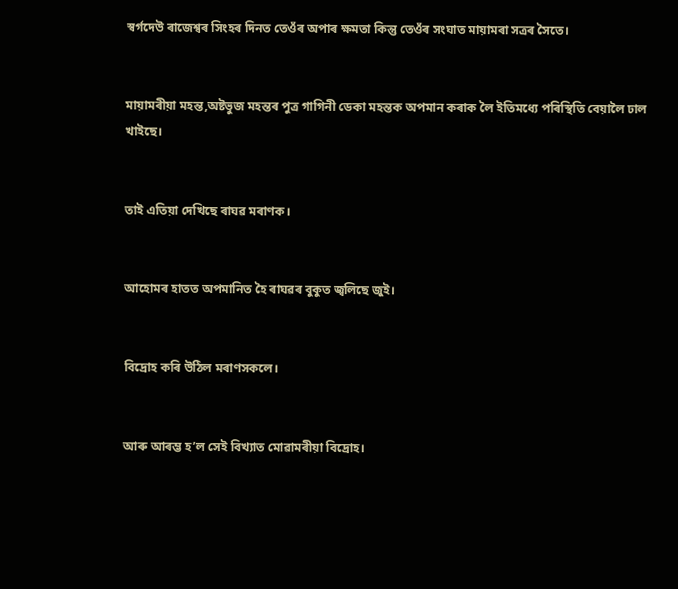স্বৰ্গদেউ ৰাজেশ্বৰ সিংহৰ দিনত তেওঁৰ অপাৰ ক্ষমতা কিন্তু তেওঁৰ সংঘাত মায়ামৰা সত্ৰৰ সৈতে।


মায়ামৰীয়া মহন্ত,অষ্টভুজ মহন্তৰ পুত্ৰ গাগিনী ডেকা মহন্তক অপমান কৰাক লৈ ইতিমধ্যে পৰিস্থিতি বেয়ালৈ ঢাল খাইছে।


তাই এতিয়া দেখিছে ৰাঘৱ মৰাণক।


আহোমৰ হাতত অপমানিত হৈ ৰাঘৱৰ বুকুত জ্বলিছে জুই।


বিদ্ৰোহ কৰি উঠিল মৰাণসকলে।


আৰু আৰম্ভ হ’ল সেই বিখ্যাত মোৱামৰীয়া বিদ্ৰোহ।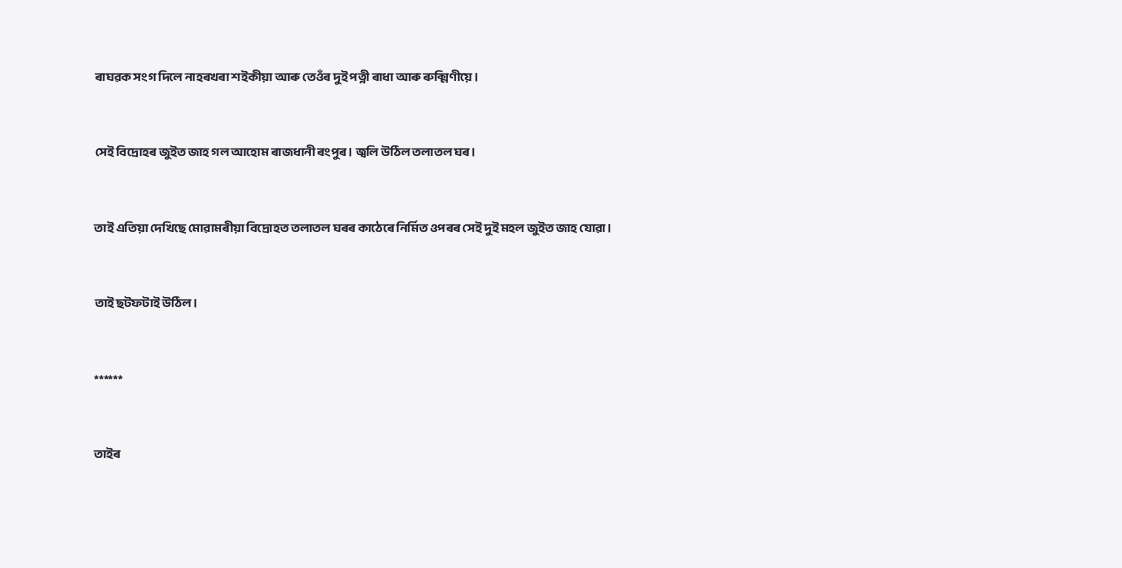ৰাঘৱক সংগ দিলে নাহৰখৰা শ‌ইকীয়া আৰু তেওঁৰ দুই পত্নী ৰাধা আৰু ৰুক্মিণীয়ে।


সেই বিদ্ৰোহৰ জুইত জাহ গল আহোম ৰাজধানী ৰংপুৰ। জ্বলি উঠিল তলাতল ঘৰ।


তাই এতিয়া দেখিছে মোৱামৰীয়া বিদ্ৰোহত তলাতল ঘৰৰ কাঠেৰে নিৰ্মিত ওপৰৰ সেই দুই মহল জুইত জাহ যোৱা।


তাই ছটফটাই উঠিল।


******


তাইৰ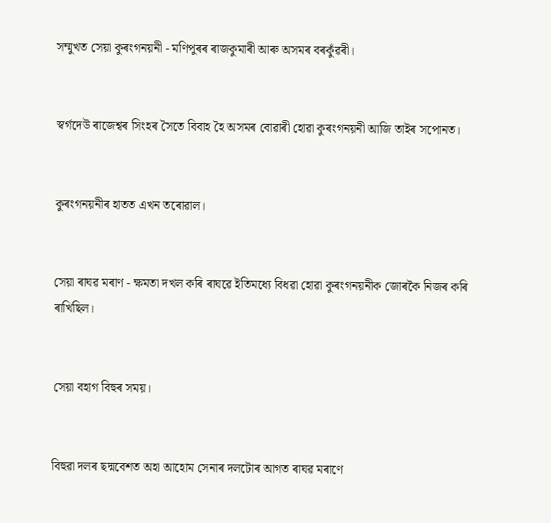সম্মুখত সেয়া কুৰংগনয়নী - মণিপুৰৰ ৰাজকুমাৰী আৰু অসমৰ বৰকুঁৱৰী।


স্বৰ্গদেউ ৰাজেশ্বৰ সিংহৰ সৈতে বিবাহ হৈ অসমৰ বোৱাৰী হোৱা কুৰংগনয়নী আজি তাইৰ সপোনত।


কুৰংগনয়নীৰ হাতত এখন তৰোৱাল।


সেয়া ৰাঘৱ মৰাণ - ক্ষমতা দখল কৰি ৰাঘৱে ইতিমধ্যে বিধৱা হোৱা কুৰংগনয়নীক জোৰকৈ নিজৰ কৰি ৰাখিছিল।


সেয়া বহাগ বিহুৰ সময়।


বিহুৱা দলৰ ছদ্মবেশত অহা আহোম সেনাৰ দলটোৰ আগত ৰাঘৱ মৰাণে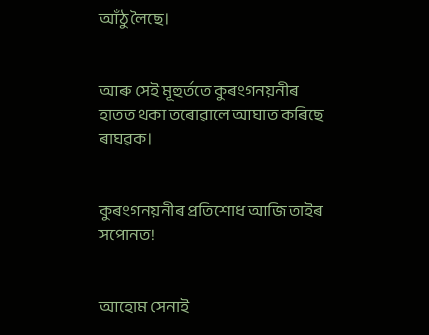আঁঠু লৈছে।


আৰু সেই মূহুৰ্ততে কুৰংগনয়নীৰ হাতত থকা তৰোৱালে আঘাত কৰিছে ৰাঘৱক।


কুৰংগনয়নীৰ প্ৰতিশোধ আজি তাইৰ সপোনত!


আহোম সেনাই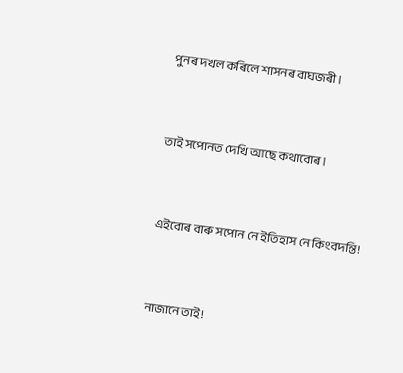পুনৰ দখল কৰিলে শাসনৰ বাঘজৰী।


তাই সপোনত দেখি আছে কথাবোৰ।


এইবোৰ বাৰু সপোন নে ইতিহাস নে কিংবদন্তি!


নাজানে তাই!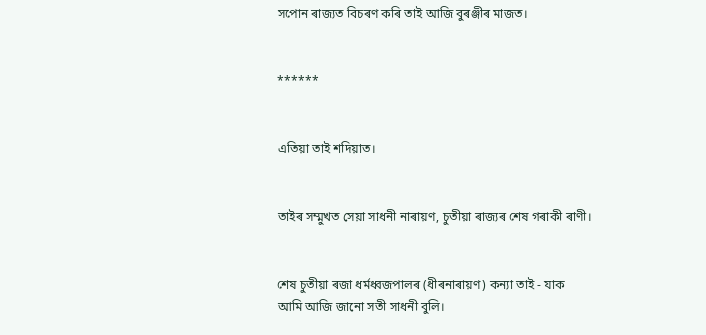সপোন ৰাজ্যত বিচৰণ কৰি তাই আজি বুৰঞ্জীৰ মাজত।


******


এতিয়া তাই শদিয়াত।


তাইৰ সম্মুখত সেয়া সাধনী নাৰায়ণ, চুতীয়া ৰাজ্যৰ শেষ গৰাকী ৰাণী।


শেষ চুতীয়া ৰজা ধৰ্মধ্বজপালৰ (ধীৰনাৰায়ণ) কন্যা তাই - যাক আমি আজি জানো সতী সাধনী বুলি।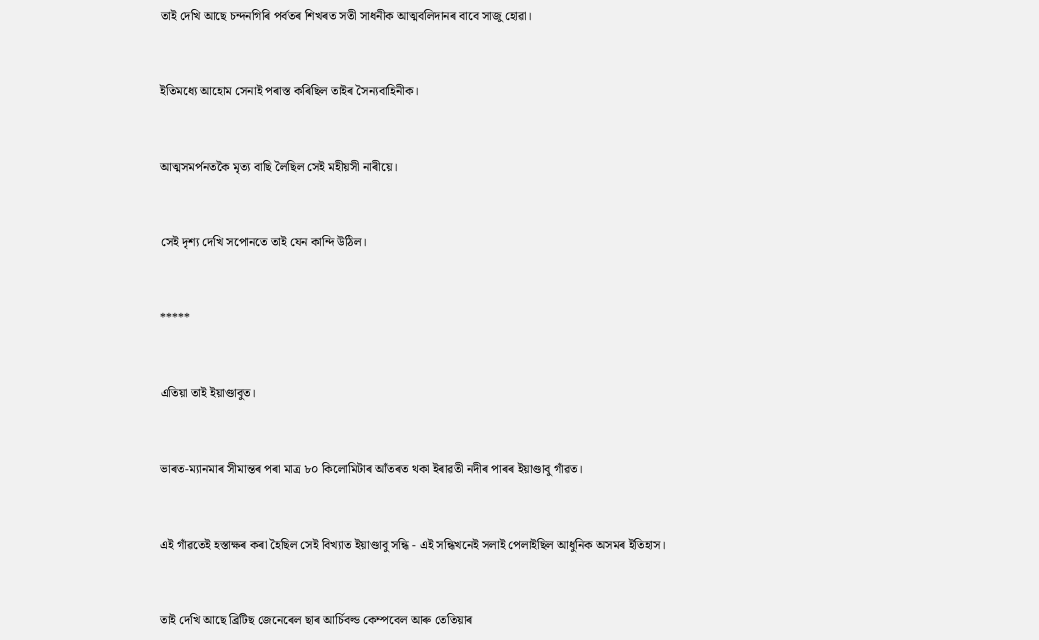তাই দেখি আছে চন্দনগিৰি পৰ্বতৰ শিখৰত সতী সাধনীক আত্মবলিদানৰ বাবে সাজু হোৱা।


ইতিমধ্যে আহোম সেনাই পৰাস্ত কৰিছিল তাইৰ সৈন্যবাহিনীক।


আত্মসমৰ্পনতকৈ মৃত্য বাছি লৈছিল সেই মহীয়সী নাৰীয়ে।


সেই দৃশ্য দেখি সপোনতে তাই যেন কান্দি উঠিল।


*****


এতিয়া তাই ইয়াণ্ডাবুত।


ভাৰত-ম্যানমাৰ সীমান্তৰ পৰা মাত্ৰ ৮০ কিলোমিটাৰ আঁতৰত থকা ইৰাৱতী নদীৰ পাৰৰ ইয়াণ্ডাবু গাঁৱত।


এই গাঁৱতেই হস্তাক্ষৰ কৰা হৈছিল সেই বিখ্যাত ইয়াণ্ডাবু সন্ধি - এই সন্ধিখনেই সলাই পেলাইছিল আধুনিক অসমৰ ইতিহাস।


তাই দেখি আছে ব্ৰিটিছ জেনেৰেল ছাৰ আৰ্চিবল্ড কেম্পবেল আৰু তেতিয়াৰ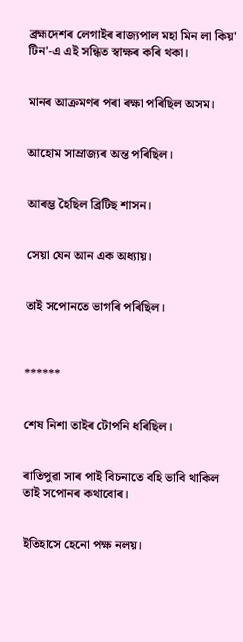ব্ৰহ্মদেশৰ লেগাইৰ ৰাজ্যপাল মহা মিন লা কিয়' টিন'-এ এই সন্ধিত স্বাক্ষৰ কৰি থকা।


মানৰ আক্ৰমণৰ পৰা ৰক্ষা পৰিছিল অসম।


আহোম সাম্ৰাজ্যৰ অন্ত পৰিছিল।


আৰম্ভ হৈছিল ব্ৰিটিছ শাসন।


সেয়া যেন আন এক অধ্যায়।


তাই সপোনতে ভাগৰি পৰিছিল।



******


শেষ নিশা তাইৰ টোপনি ধৰিছিল।


ৰাতিপুৱা সাৰ পাই বিচনাতে বহি ভাবি থাকিল তাই সপোনৰ কথাবোৰ।


ইতিহাসে হেনো পক্ষ নলয়।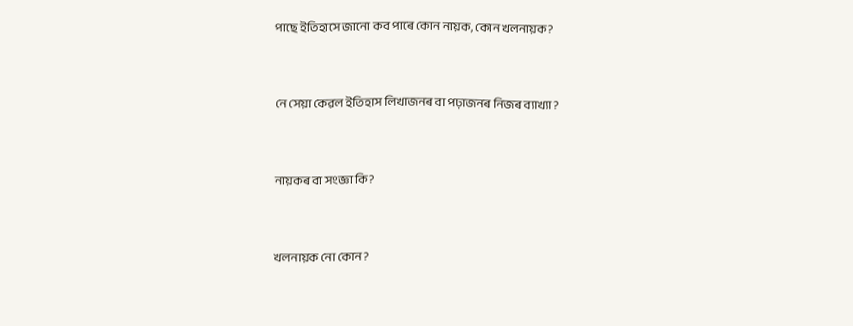পাছে ইতিহাসে জানো কব পাৰে কোন নায়ক, কোন খলনায়ক?


নে সেয়া কেৱল ইতিহাস লিখাজনৰ বা পঢ়াজনৰ নিজৰ ব্যাখ্যা?


নায়কৰ বা সংজ্ঞা কি?


খলনায়ক নো কোন?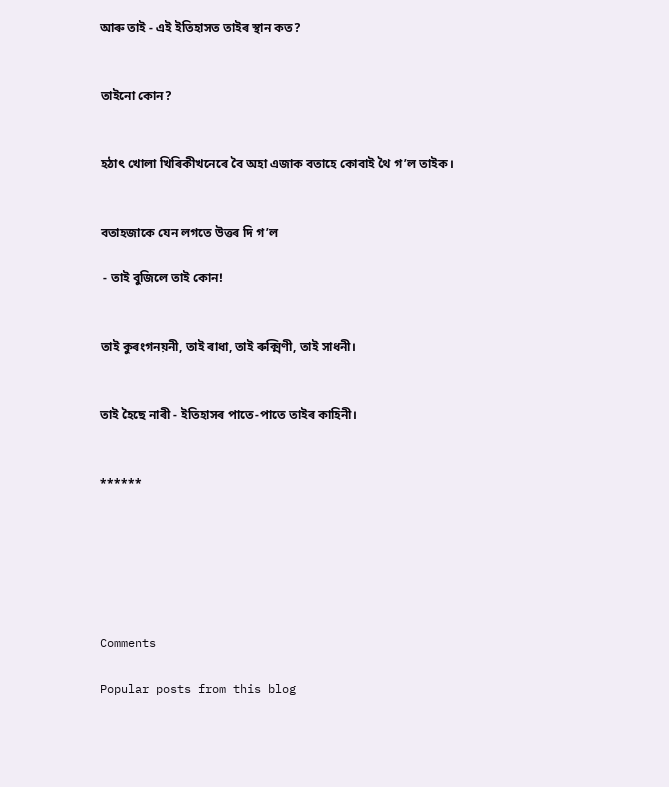আৰু তাই - এই ইতিহাসত তাইৰ স্থান কত?


তাইনো কোন?


হঠাৎ খোলা খিৰিকীখনেৰে বৈ অহা এজাক বতাহে কোবাই থৈ গ’ল তাইক।


বতাহজাকে যেন লগতে উত্তৰ দি গ’ল

 - তাই বুজিলে তাই কোন!


তাই কুৰংগনয়নী, তাই ৰাধা, তাই ৰুক্মিণী, তাই সাধনী।


তাই হৈছে নাৰী - ইতিহাসৰ পাতে-পাতে তাইৰ কাহিনী।


******






Comments

Popular posts from this blog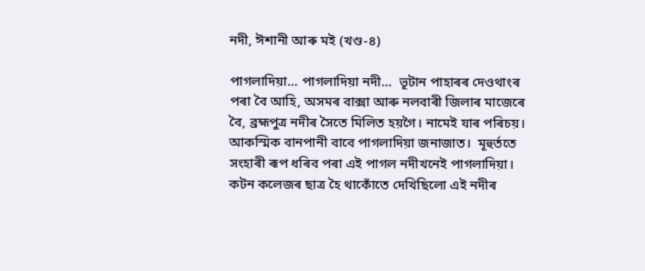নদী, ঈশানী আৰু মই (খণ্ড-৪)

পাগলাদিয়া… পাগলাদিয়া নদী…  ভূটান পাহাৰৰ দেওথাংৰ পৰা বৈ আহি, অসমৰ বাক্সা আৰু নলবাৰী জিলাৰ মাজেৰে বৈ, ব্ৰহ্মপুত্ৰ নদীৰ সৈতে মিলিত হয়গৈ। নামেই যাৰ পৰিচয়। আকস্মিক বানপানী বাবে পাগলাদিয়া জনাজাত।  মূহুৰ্ততে সংহাৰী ৰূপ ধৰিব পৰা এই পাগল নদীখনেই পাগলাদিয়া। কটন কলেজৰ ছাত্ৰ হৈ থাকোঁতে দেখিছিলো এই নদীৰ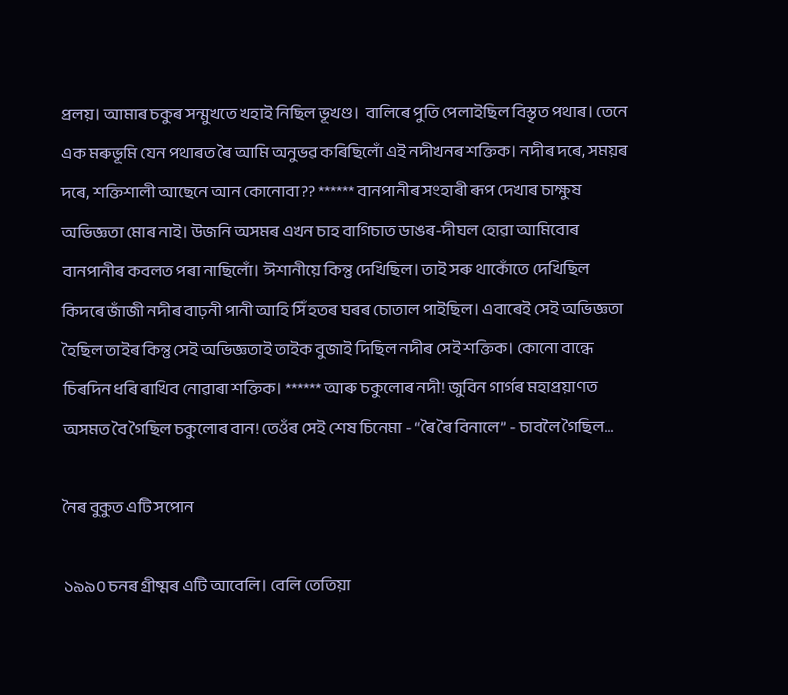প্ৰলয়। আমাৰ চকুৰ সন্মুখতে খহাই নিছিল ভূখণ্ড।  বালিৰে পুতি পেলাইছিল বিস্তৃত পথাৰ। তেনে এক মৰুভূমি যেন পথাৰত ৰৈ আমি অনুভৱ কৰিছিলোঁ এই নদীখনৰ শক্তিক। নদীৰ দৰে, সময়ৰ দৰে, শক্তিশালী আছেনে আন কোনোবা?? ****** বানপানীৰ সংহাৰী ৰূপ দেখাৰ চাক্ষুষ অভিজ্ঞতা মোৰ নাই। উজনি অসমৰ এখন চাহ বাগিচাত ডাঙৰ-দীঘল হোৱা আমিবোৰ বানপানীৰ কবলত পৰা নাছিলোঁ। ঈশানীয়ে কিন্তু দেখিছিল। তাই সৰু থাকোঁতে দেখিছিল কিদৰে জাঁজী নদীৰ বাঢ়নী পানী আহি সিঁহতৰ ঘৰৰ চোতাল পাইছিল। এবাৰেই সেই অভিজ্ঞতা হৈছিল তাইৰ কিন্তু সেই অভিজ্ঞতাই তাইক বুজাই দিছিল নদীৰ সেই শক্তিক। কোনো বান্ধে চিৰদিন ধৰি ৰাখিব নোৱাৰা শক্তিক। ****** আৰু চকুলোৰ নদী! জুবিন গাৰ্গৰ মহাপ্ৰয়াণত অসমত বৈ গৈছিল চকুলোৰ বান! তেওঁৰ সেই শেষ চিনেমা - “ৰৈ ৰৈ বিনালে” - চাবলৈ গৈছিল...

নৈৰ বুকুত এটি সপোন

১৯৯০ চনৰ গ্ৰীষ্মৰ এটি আবেলি। বেলি তেতিয়া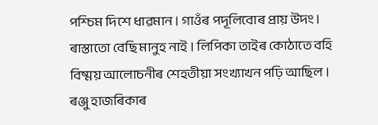পশ্চিম দিশে ধাৱমান। গাওঁৰ পদূলিবোৰ প্ৰায় উদং। ৰাস্তাতো বেছি মানুহ নাই। লিপিকা তাইৰ কোঠাতে বহি বিষ্ময় আলোচনীৰ শেহতীয়া সংখ্যাখন পঢ়ি আছিল। ৰঞ্জু হাজৰিকাৰ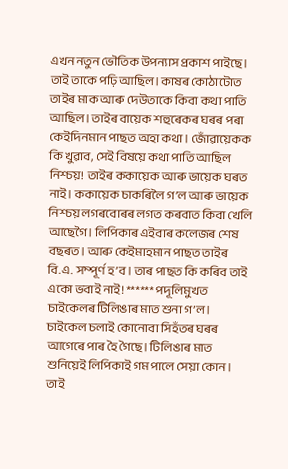এখন নতুন ভৌতিক উপন্যাস প্ৰকাশ পাইছে। তাই তাকে পঢ়ি আছিল। কাষৰ কোঠাটোত তাইৰ মাক আৰু দেউতাকে কিবা কথা পাতি আছিল। তাইৰ বায়েক শহুৰেকৰ ঘৰৰ পৰা কেইদিনমান পাছত অহা কথা। জোঁৱায়েকক কি খুৱাব, সেই বিষয়ে কথা পাতি আছিল নিশ্চয়!  তাইৰ ককায়েক আৰু ভায়েক ঘৰত নাই। ককায়েক চাকৰিলৈ গ’ল আৰু ভায়েক নিশ্চয় লগৰবোৰৰ লগত কৰবাত কিবা খেলি আছেগৈ। লিপিকাৰ এইবাৰ কলেজৰ শেষ বছৰত। আৰু কেইমাহমান পাছত তাইৰ বি.এ. সম্পূৰ্ণ হ’ব। তাৰ পাছত কি কৰিব তাই একো ভবাই নাই! ****** পদূলিমুখত চাইকেলৰ টিলিঙাৰ মাত শুনা গ’ল।  চাইকেল চলাই কোনোবা সিহঁতৰ ঘৰৰ আগেৰে পাৰ হৈ গৈছে। টিলিঙাৰ মাত শুনিয়েই লিপিকাই গম পালে সেয়া কোন। তাই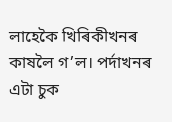লাহেকৈ খিৰিকীখনৰ কাষলৈ গ’ল। পৰ্দাখনৰ এটা চুক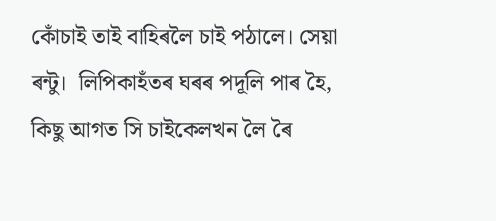কোঁচাই তাই বাহিৰলৈ চাই পঠালে। সেয়া ৰন্টু।  লিপিকাহঁতৰ ঘৰৰ পদূলি পাৰ হৈ, কিছু আগত সি চাইকেলখন লৈ ৰৈ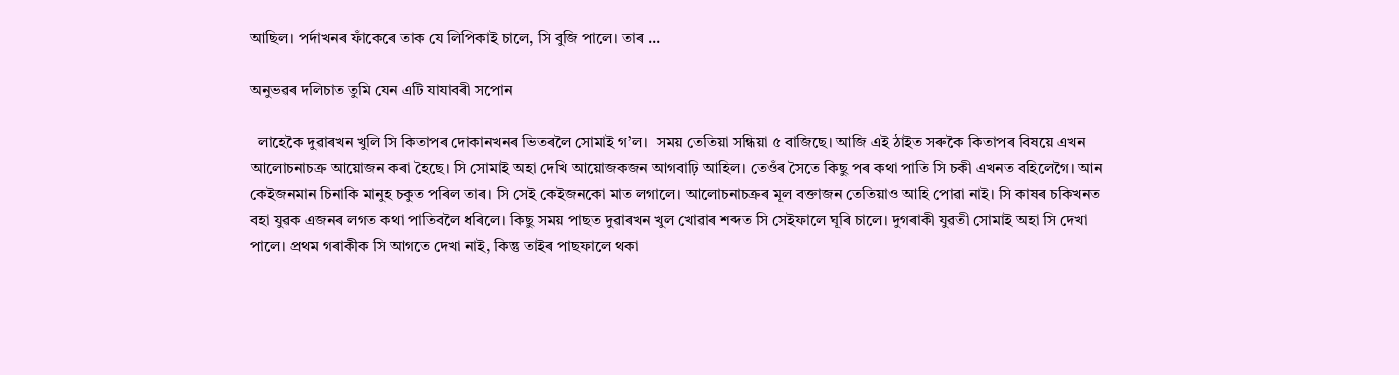আছিল। পৰ্দাখনৰ ফাঁকেৰে তাক যে লিপিকাই চালে, সি বুজি পালে। তাৰ ...

অনুভৱৰ দলিচাত তুমি যেন এটি যাযাবৰী সপোন

  লাহেকৈ দুৱাৰখন খুলি সি কিতাপৰ দোকানখনৰ ভিতৰলৈ সোমাই গ’ল।  সময় তেতিয়া সন্ধিয়া ৫ বাজিছে। আজি এই ঠাইত সৰুকৈ কিতাপৰ বিষয়ে এখন আলোচনাচক্ৰ আয়োজন কৰা হৈছে। সি সোমাই অহা দেখি আয়োজকজন আগবাঢ়ি আহিল। তেওঁৰ সৈতে কিছু পৰ কথা পাতি সি চকী এখনত বহিলেগৈ। আন কেইজনমান চিনাকি মানুহ চকুত পৰিল তাৰ। সি সেই কেইজনকো মাত লগালে। আলোচনাচক্ৰৰ মূল বক্তাজন তেতিয়াও আহি পোৱা নাই। সি কাষৰ চকিখনত বহা যুৱক এজনৰ লগত কথা পাতিবলৈ ধৰিলে। কিছু সময় পাছত দুৱাৰখন খুল খোৱাৰ শব্দত সি সেইফালে ঘূৰি চালে। দুগৰাকী যুৱতী সোমাই অহা সি দেখা পালে। প্ৰথম গৰাকীক সি আগতে দেখা নাই, কিন্তু তাইৰ পাছফালে থকা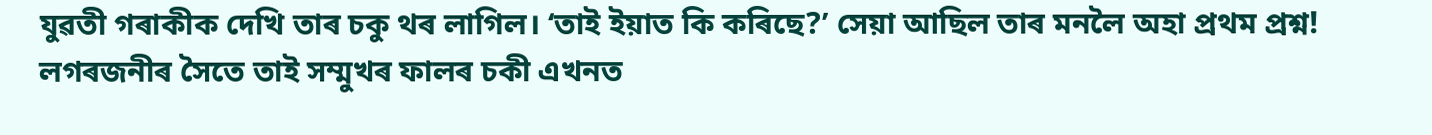যুৱতী গৰাকীক দেখি তাৰ চকু থৰ লাগিল। ‘তাই ইয়াত কি কৰিছে?’ সেয়া আছিল তাৰ মনলৈ অহা প্ৰথম প্ৰশ্ন! লগৰজনীৰ সৈতে তাই সম্মুখৰ ফালৰ চকী এখনত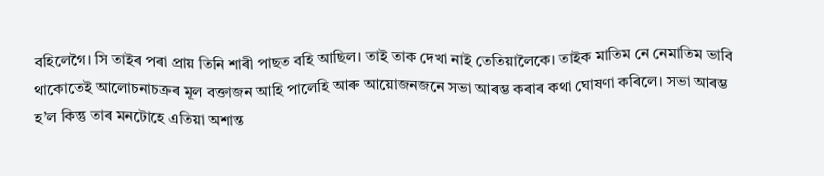বহিলেগৈ। সি তাইৰ পৰা প্ৰায় তিনি শাৰী পাছত বহি আছিল। তাই তাক দেখা নাই তেতিয়ালৈকে। তাইক মাতিম নে নেমাতিম ভাবি থাকোতেই আলোচনাচক্ৰৰ মূল বক্তাজন আহি পালেহি আৰু আয়োজনজনে সভা আৰম্ভ কৰাৰ কথা ঘোষণা কৰিলে। সভা আৰম্ভ হ’ল কিন্তু তাৰ মনটোহে এতিয়া অশান্ত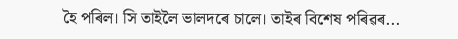হৈ পৰিল। সি তাইলৈ ভালদৰে চালে। তাইৰ বিশেষ পৰিৱৰ...